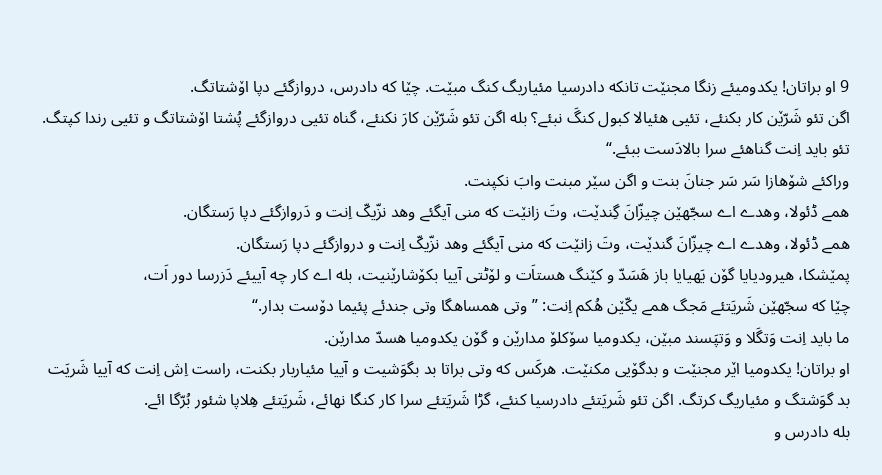9 او براتان! یکدومیئے زنگا مجنێت تانکه دادرسیا مئیاریگ کنگ مبێت. چێا که دادرس، دروازگئے دپا اۆشتاتگ.
اگن تئو شَرّێن کار بکنئے، تئیی هئیالا کبول کنگَ نبئے؟ بله اگن تئو شَرّێن کارَ نکنئے، گناه تئیی دروازگئے پُشتا اۆشتاتگ و تئیی رندا کپتگ. تئو باید اِنت گناهئے سرا بالادَست ببئے.“
وراکئے شۆهازا سَر سَر جنانَ بنت و اگن سێر مبنت وابَ نکپنت.
همے ڈئولا، وهدے اے سجّهێن چیزّانَ گِندێت، وتَ زانێت که منی آیگئے وهد نزّیکّ اِنت و دَروازگئے دپا رَستگان.
همے ڈئولا، وهدے اے چیزّانَ گندێت، وتَ زانێت که منی آیگئے وهد نزّیکّ اِنت و دروازگئے دپا رَستگان.
پمێشکا، هیرودیایا گۆن یَهیایا باز هَسَدّ و کێنگ هستاَت و لۆٹتی آییا بکۆشارێنیت، بله اے کار چه آییئے دَزرسا دور اَت،
چێا که سجّهێن شَریَتئے مَجگ همے یکّێن هُکم اِنت: ”وتی همساهگا وتی جندئے پئیما دۆست بدار.“
ما باید اِنت وَتگَلا و وَتپَسند مبێن، یکدومیا سۆکلۆ مدارێن و گۆن یکدومیا هسدّ مدارێن.
او براتان! یکدومیا اێر مجنێت و بدگۆیی مکنێت. هرکَس که وتی براتا بد بگوَشیت و آییا مئیاربار بکنت، راست اِش اِنت که آییا شَریَت بد گوَشتگ و مئیاریگ کرتگ. اگن تئو شَریَتئے دادرسیا کنئے، گڑا شَریَتئے سرا کار کنگا نهائے، شَریَتئے هِلاپا شئور بُرّگا ائے.
بله دادرس و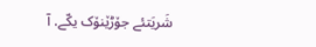شَریَتئے جۆڑێنۆک یکّے. آ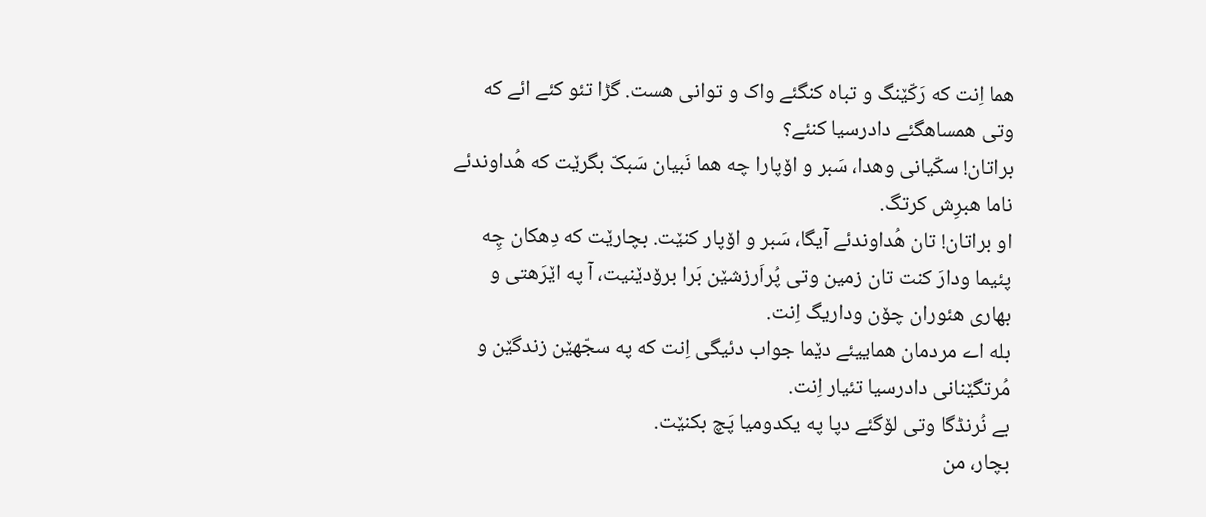هما اِنت که رَکّێنگ و تباه کنگئے واک و توانی هست. گڑا تئو کئے ائے که وتی همساهگئے دادرسیا کنئے؟
براتان! سکّیانی وهدا، سَبر و اۆپارا چه هما نَبیان سَبکّ بگرێت که هُداوندئے ناما هبرِش کرتگ.
او براتان! تان هُداوندئے آیگا، سَبر و اۆپار کنێت. بچارێت که دِهکان چِه پئیما ودارَ کنت تان زمین وتی پُراَرزشێن بَرا برۆدێنیت، آ په اێرَهتی و بهاری هئوران چۆن وداریگ اِنت.
بله اے مردمان هماییئے دێما جواب دئیگی اِنت که په سجّهێن زندگێن و مُرتگێنانی دادرسیا تئیار اِنت.
بے نُرنڈگا وتی لۆگئے دپا په یکدومیا پَچ بکنێت.
بچار، من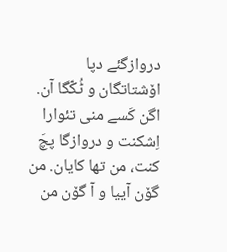دروازگئے دپا اۆشتاتگان و ٹُکّگا آن. اگن کَسے منی تئوارا اِشکنت و دروازگا پچَ کنت، من تها کایان. من گۆن آییا و آ گۆن من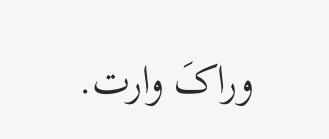وراکَ وارت.